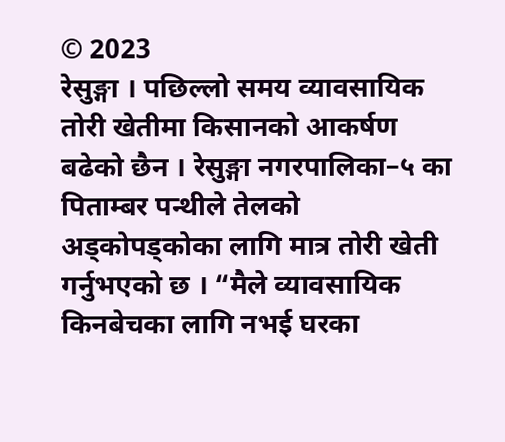© 2023
रेसुङ्गा । पछिल्लो समय व्यावसायिक तोरी खेतीमा किसानको आकर्षण बढेको छैन । रेसुङ्गा नगरपालिका–५ का पिताम्बर पन्थीले तेलको अड्कोपड्कोका लागि मात्र तोरी खेती गर्नुभएको छ । “मैले व्यावसायिक किनबेचका लागि नभई घरका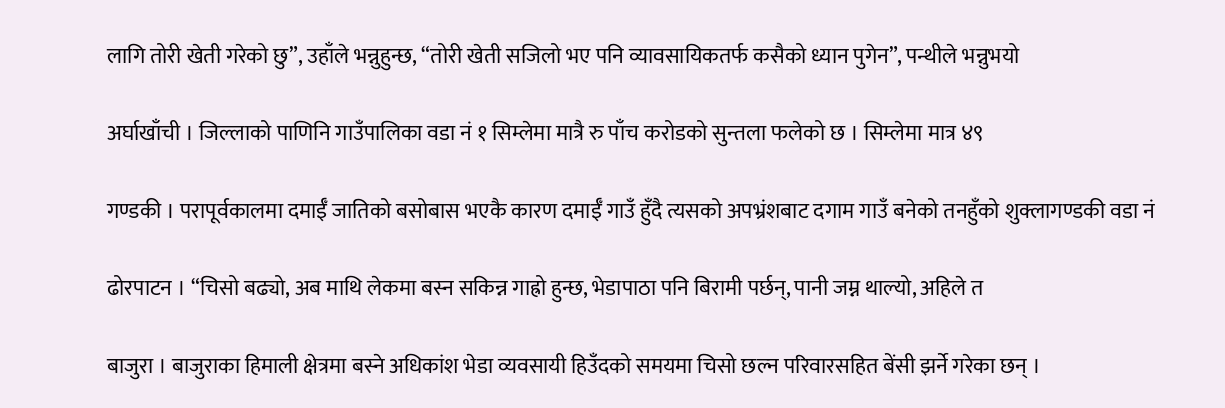लागि तोरी खेती गरेको छु”, उहाँले भन्नुहुन्छ, “तोरी खेती सजिलो भए पनि व्यावसायिकतर्फ कसैको ध्यान पुगेन”, पन्थीले भन्नुभयो

अर्घाखाँची । जिल्लाको पाणिनि गाउँपालिका वडा नं १ सिम्लेमा मात्रै रु पाँच करोडको सुन्तला फलेको छ । सिम्लेमा मात्र ४९

गण्डकी । परापूर्वकालमा दमाईँ जातिको बसोबास भएकै कारण दमाईँ गाउँ हुँदै त्यसको अपभ्रंशबाट दगाम गाउँ बनेको तनहुँको शुक्लागण्डकी वडा नं

ढोरपाटन । “चिसो बढ्यो, अब माथि लेकमा बस्न सकिन्न गाह्रो हुन्छ, भेडापाठा पनि बिरामी पर्छन्, पानी जम्न थाल्यो, अहिले त

बाजुरा । बाजुराका हिमाली क्षेत्रमा बस्ने अधिकांश भेडा व्यवसायी हिउँदको समयमा चिसो छल्न परिवारसहित बेंसी झर्ने गरेका छन् ।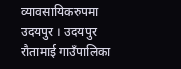व्यावसायिकरुपमा
उदयपुर । उदयपुर रौतामाई गाउँपालिका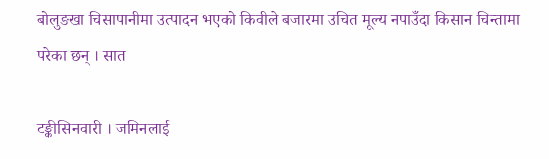बोलुङखा चिसापानीमा उत्पादन भएको किवीले बजारमा उचित मूल्य नपाउँदा किसान चिन्तामा परेका छन् । सात

टङ्कीसिनवारी । जमिनलाई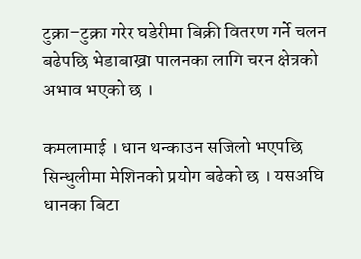टुक्रा–टुक्रा गरेर घडेरीमा बिक्री वितरण गर्ने चलन बढेपछि भेडाबाख्रा पालनका लागि चरन क्षेत्रको अभाव भएको छ ।

कमलामाई । धान थन्काउन सजिलो भएपछि सिन्धुलीमा मेशिनको प्रयोग बढेको छ । यसअघि धानका बिटा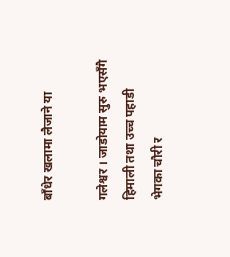बाँधेर खलामा लैजाने या

गलेश्वर । जाडोयाम सुरु भएसँगै हिमाली तथा उच्च पहाडी भेगका चौरी र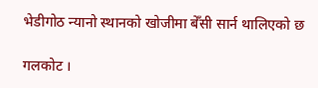भेडीगोठ न्यानो स्थानको खोजीमा बेँसी सार्न थालिएको छ

गलकोट ।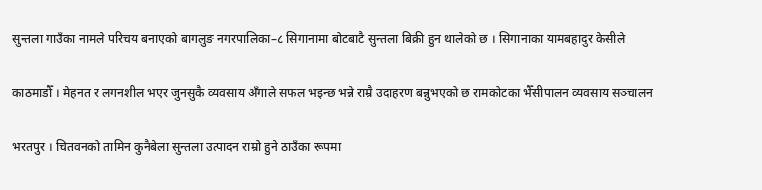सुन्तला गाउँका नामले परिचय बनाएको बागलुङ नगरपालिका–८ सिगानामा बोटबाटै सुन्तला बिक्री हुन थालेको छ । सिगानाका यामबहादुर केसीले

काठमाडौँ । मेहनत र लगनशील भएर जुनसुकै व्यवसाय अँगाले सफल भइन्छ भन्ने राम्रै उदाहरण बन्नुभएको छ रामकोटका भैँसीपालन व्यवसाय सञ्चालन

भरतपुर । चितवनको तामिन कुनैबेला सुन्तला उत्पादन राम्रो हुने ठाउँका रूपमा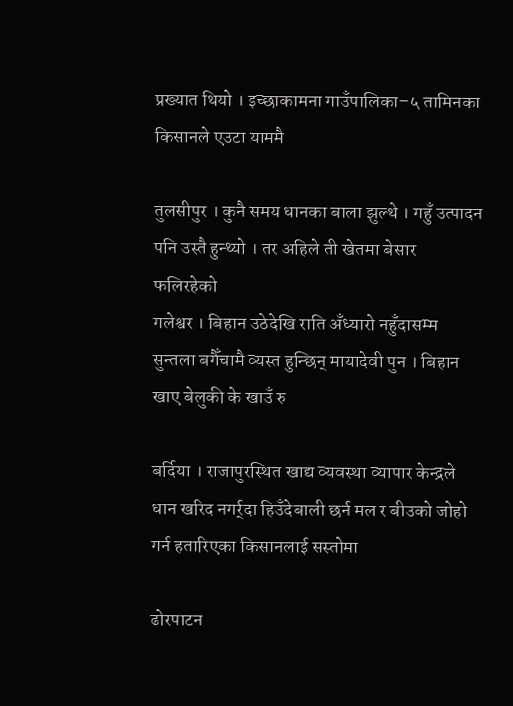प्रख्यात थियो । इच्छाकामना गाउँपालिका–५ तामिनका किसानले एउटा याममै

तुलसीपुर । कुनै समय धानका बाला झुल्थे । गहुँ उत्पादन पनि उस्तै हुन्थ्यो । तर अहिले ती खेतमा बेसार फलिरहेको
गलेश्वर । बिहान उठेदेखि राति अँध्यारो नहुँदासम्म सुन्तला बगैँचामै व्यस्त हुन्छिन् मायादेवी पुन । बिहान खाए बेलुकी के खाउँ रु

बर्दिया । राजापुरस्थित खाद्य व्यवस्था व्यापार केन्द्रले धान खरिद नगर्र्दा हिउँदेबाली छर्न मल र बीउको जोहो गर्न हतारिएका किसानलाई सस्तोमा

ढोरपाटन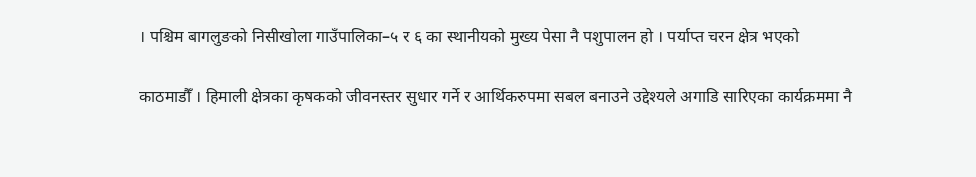। पश्चिम बागलुङको निसीखोला गाउँपालिका–५ र ६ का स्थानीयको मुख्य पेसा नै पशुपालन हो । पर्याप्त चरन क्षेत्र भएको

काठमाडौँ । हिमाली क्षेत्रका कृषकको जीवनस्तर सुधार गर्ने र आर्थिकरुपमा सबल बनाउने उद्देश्यले अगाडि सारिएका कार्यक्रममा नै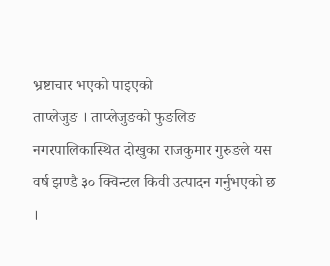भ्रष्टाचार भएको पाइएको
ताप्लेजुङ । ताप्लेजुङको फुङलिङ नगरपालिकास्थित दोखुका राजकुमार गुरुङले यस वर्ष झण्डै ३० क्विन्टल किवी उत्पादन गर्नुभएको छ ।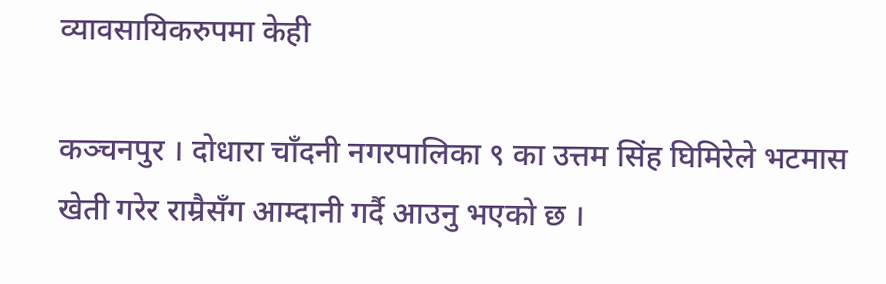व्यावसायिकरुपमा केही

कञ्चनपुर । दोधारा चाँदनी नगरपालिका ९ का उत्तम सिंह घिमिरेले भटमास खेती गरेर राम्रैसँग आम्दानी गर्दै आउनु भएको छ ।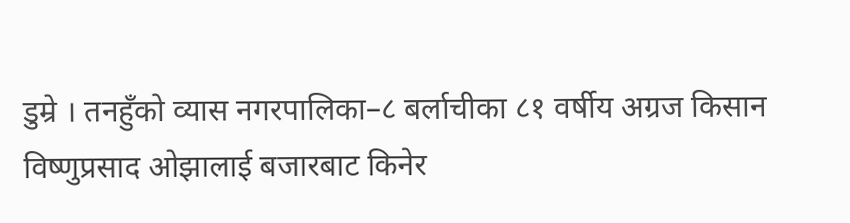डुम्रे । तनहुँको व्यास नगरपालिका–८ बर्लाचीका ८१ वर्षीय अग्रज किसान विष्णुप्रसाद ओझालाई बजारबाट किनेर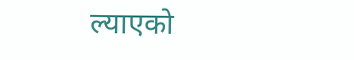ल्याएको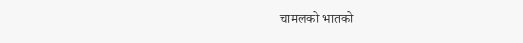चामलको भातको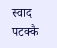स्वाद पटक्कै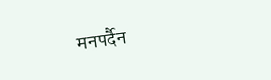मनपर्दैन